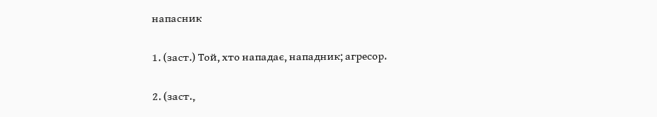напасник

1. (заст.) Той, хто нападає, нападник; агресор.

2. (заст.,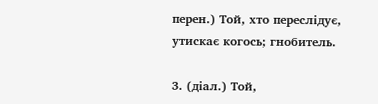перен.) Той, хто переслідує, утискає когось; гнобитель.

3. (діал.) Той,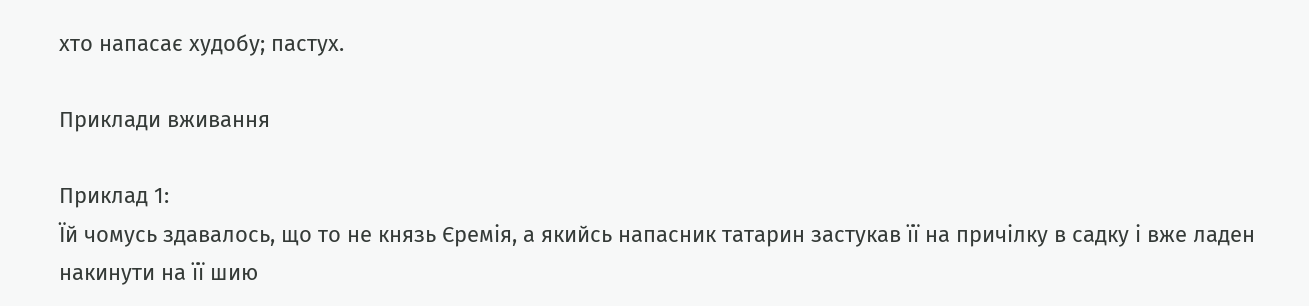хто напасає худобу; пастух.

Приклади вживання

Приклад 1:
Їй чомусь здавалось, що то не князь Єремія, а якийсь напасник татарин застукав її на причілку в садку і вже ладен накинути на її шию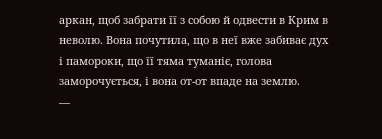аркан, щоб забрати її з собою й одвести в Крим в неволю. Вона почутила, що в неї вже забиває дух і памороки, що її тяма туманіє, голова заморочується, і вона от-от впаде на землю.
—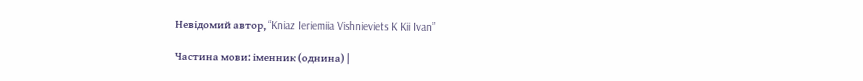Невідомий автор, “Kniaz Ieriemiia Vishnieviets K Kii Ivan”

Частина мови: іменник (однина) |